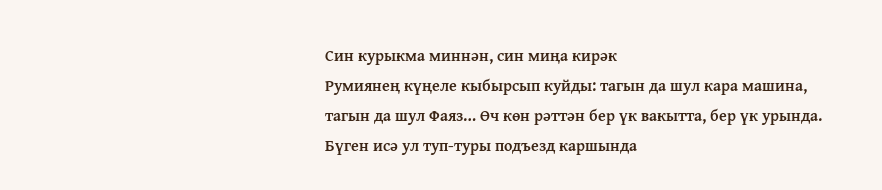Син курыкма миннән, син миңа кирәк
Румиянең күңеле кыбырсып куйды: тагын да шул кара машина, тагын да шул Фаяз… Өч көн рәттән бер үк вакытта, бер үк урында. Бүген исә ул туп-туры подъезд каршында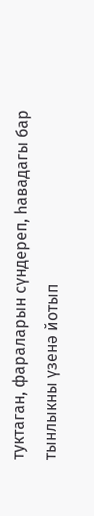туктаган, фараларын сүндереп, һавадагы бар тынлыкны үзенә йотып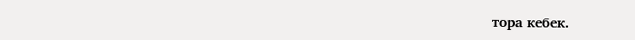тора кебек.